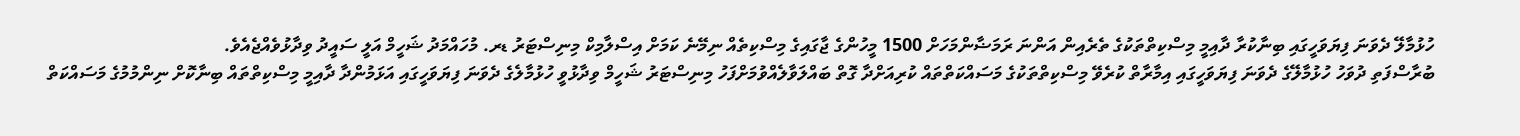ހުޅުމާލޭ ދެވަނަ ފިޔަވަހީގައި ބިނާކުރާ ދާއިމީ މިސްކިތްތަކުގެ ތެރެއިން އަންނަ ރަމަޟާންމަހަށް 1500 މީހުންގެ ޖާގައިގެ މިސްކިތެއް ނިމޭނެ ކަމަށް އިސްލާމިކް މިނިސްޓަރު ޑރ. މުހައްމަދު ޝަހީމް އަލީ ސައީދު ވިދާޅުވެއްޖެއެވެ.
ބުރާސްފަތި ދުވަހު ހުޅުމާލޭގެ ދެވަނަ ފިޔަވަހީގައި އިމާރާތް ކުރެވޭ މިސްކިތްތަކުގެ މަސައްކަތްތައް ކުރިއަށްދާ ގޮތް ބައްލަވާލެއްވުމަށްފަހު މިނިސްޓަރު ޝަހީމް ވިދާޅުވީ ހުޅުމާލެގެ ދެވަނަ ފިޔަވަހީގައި އަޅަމުންދާ ދާއިމީ މިސްކިތްތައް ބިނާކޮށް ނިންމުމުގެ މަސައްކަތް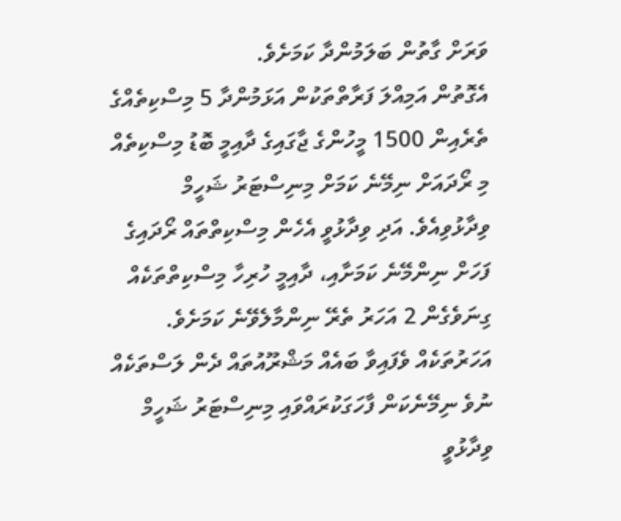ވަރަށް ގާތުން ބަލަމުންދާ ކަމަށެވެ.
އެގޮތުން އަމިއްލަ ފަރާތްތަކުން އަޅަމުންދާ 5 މިސްކިތެއްގެ ތެރެއިން 1500 މީހުންގެ ޖާގައިގެ ދާއިމީ ބޮޑު މިސްކިތެއް މި ރޯދައަށް ނިމޭނެ ކަމަށް މިނިސްޓަރު ޝަހީމް ވިދާޅުވިއެވެ. އަދި ވިދާޅުވީ އެހެން މިސްކިތްތައް ރޯދައިގެ ފަހަށް ނިންމޭނެ ކަމަށާއި، ދާއިމީ ހުރިހާ މިސްކިތްތަކެއް ގިނަވެގެން 2 އަހަރު ތެރޭ ނިންމާލެވޭނެ ކަމަށެވެ.
އަހަރުތަކެއް ވެފައިވާ ބައެއް މަޝްރޫއުތައް ދެން ލަސްތަކެއް ނުވެ ނިމޭނެކަން ފާހަގަކުރައްވައި މިނިސްޓަރު ޝަހީމް ވިދާޅުވީ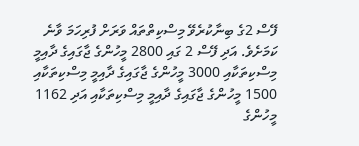ފޭސް 2ގެ ބިނާކުރެވޭ މިސްކިތްތައް ވަރަށް ފުރިހަމަ ވާނެ ކަމަށެވެ. އަދި ފޭސް 2 ގައި 2800 މީހުންގެ ޖާގައިގެ ދާއިމީ މިސްކިތަކާއި 3000 މީހުންގެ ޖާގައިގެ ދާއިމީ މިސްކިތަކާއި 1500 މީހުންގެ ޖާގައިގެ ދާއިމީ މިސްކިތަކާއި އަދި 1162 މީހުންގެ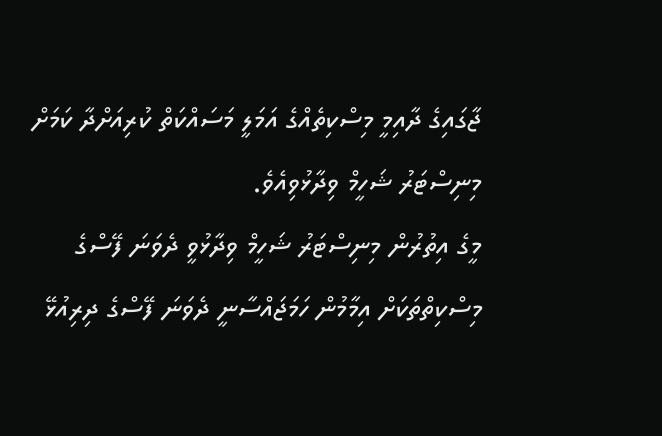ޖާގައިގެ ދާއިމީ މިސްކިތެއްގެ އަމަލީ މަސައްކަތް ކުރިއަށްދާ ކަމަށް މިނިސްޓަރު ޝަހީމް ވިދާޅުވިއެވެ.
މީގެ އިތުރުން މިނިސްޓަރު ޝަހީމް ވިދާޅުވީ ދެވަނަ ފޭސްގެ މިސްކިތްތަކަށް އިމާމުން ހަމަޖައްސާނީ ދެވަނަ ފޭސްގެ ދިރިއުޅޭ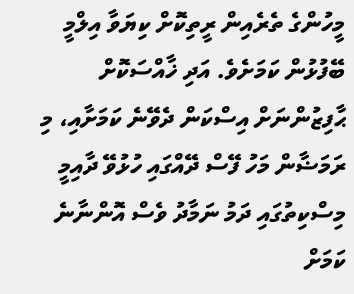މީހުންގެ ތެރެއިން ރީތިކޮށް ކިޔަވާ އިލްމީ ބޭފުޅުން ކަމަށެވެ. އަދި ޚާއްސަކޮށް ޙާފިޒުންނަށް އިސްކަން ދެވޭނެ ކަމަށާއި، މި ރަމަޟާން މަހު ފޭސް ދޭއްގައި ހުޅުވޭ ދާއިމީ މިސްކިތުގައި ދަމު ނަމާދު ވެސް އޮންނާނެ ކަމަށް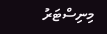މިނިސްޓަރު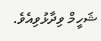ޝަހީމް ވިދާޅުވިއެވެ.